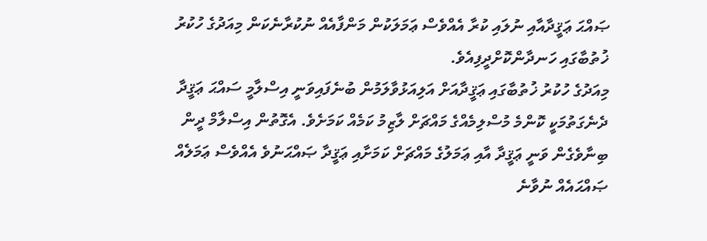ޞައްޙަ ޢަޤީދާއާއި ނުލައި ކުރާ އެއްވެސް ޢަމަލަކުން މަންފާއެއް ނުކުރާނެކަން މިއަދުގެ ހުކުރު ޚުތުބާގައި ހަނދާންކޮށްދީފިއެވެ.
މިއަދުގެ ހުކުރު ޚުތުބާގައި ޢަޤީދާއަށް އަލިއަޅުވާލަމުން ބުނެފައިވަނީ އިސްލާމީ ސައްޙަ ޢަޤީދާ ދެނެގަތުމަކީ ކޮންމެ މުސްލިމެއްގެ މައްޗަށް ލާޒިމު ކަމެއް ކަމަށެވެ. އެގޮތުން އިސްލާމް ދީން ބިނާވެގެން ވަނީ ޢަޤީދާ އާއި ޢަމަލުގެ މައްޗަށް ކަމަށާއި ޢަޤީދާ ޞައްޙަނުވެ އެއްވެސް ޢަމަލެއް ޞައްޙައެއް ނުވާނެ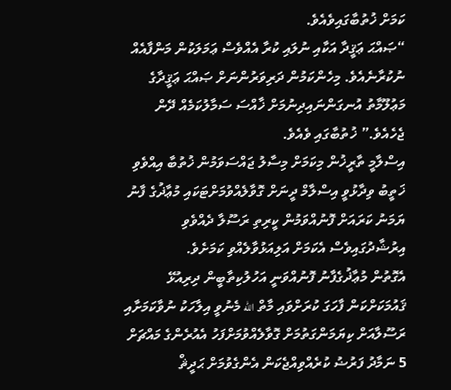ކަމަށް ޚުތުބާގައިވެއެވެ.
“ޞައްޙަ ޢަޤީދާ އަކާއި ނުލައި ކުރާ އެއްވެސް ޢަމަލަކުން މަންފާއެއް ނުކުރާނެއެވެ. މިހެންކަމުން ދަރިވަރުންނަށް ޞައްޙަ ޢަޤީދާގެ މަޢުލޫމާތު އުނގަންނައިދިނުމަށް ޚާއްސަ ސަމާލުކަމެއް ދޭން ޖެހެއެވެ.” ޚުތުބާގައި ވެއެވެ.
އިސްލާމީ ތާރީޚުން މިކަމަށް މިސާލު ޖައްސަވަމުން ޚުތުބާ އިއްވެވި ޚަތީބު ވިދާޅުވީ އިސްލާމް ދީނަށް ގޮވާލެއްވުމަށްޓަކައި މުޢާޛުގެ ފާނު ޔަމަނު ކަރައަށް ފޮނުއްވަމުން ކީރިތި ރަސޫލާ ދެއްވެވި އިރުޝާދުގައިވެސް އެކަމަށް އަލިއަޅުވާލެއްވި ކަމަށެވެ.
އެގޮތުން މުޢާޛުގެފާނު ފޮނުއްވަނީ އަހުލުކިތާބީން ދިރިއުޅޭ ޤައުމަކަށްކަން ފާހަގަ ކުރަށްވައި މާތް الله މެނުވީ އިލާހަކު ނުވާކަމަށާއި ރަސޫލާއަށް ކިޔަމަންގަތުމަށް ގޮވާލެއްވުމަށްފަހު އެއުރެންގެ މައްޗަށް 5 ނަމާދު ފަރުޟު ކުރެއްވިއްޖެކަން އެންގެވުމަށް ޙަދީޘް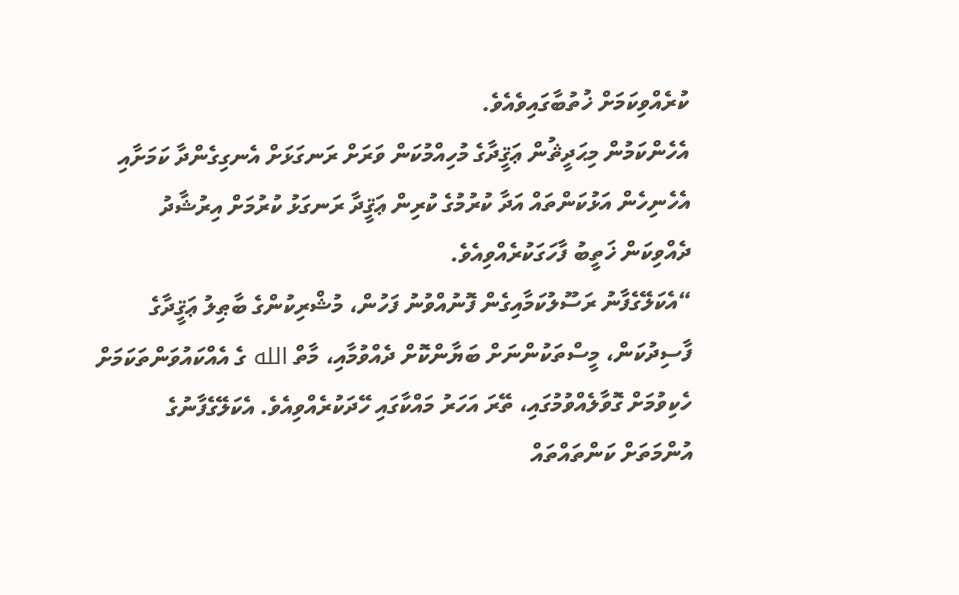ކުރެއްވިކަމަށް ޚުތުބާގައިވެއެވެ.
އެހެންކަމުން މިޙަދީޘުން ޢަޤީދާގެ މުހިއްމުކަން ވަރަށް ރަނގަޅަށް އެނގިގެންދާ ކަމަށާއި އެހެނިހެން އަޅުކަންތައް އަދާ ކުރުމުގެ ކުރިން ޢަޤީދާ ރަނގަޅު ކުރުމަށް އިރުޝާދު ދެއްވިކަން ޚަތީބު ފާހަގަކުރެއްވިއެވެ.
“އެކަލޭގެފާނު ރަސޫލުކަމާއިގެން ފޮނުއްވުނު ފަހުން، މުޝްރިކުންގެ ބާޠިލު ޢަޤީދާގެ ފާސިދުކަން، މީސްތަކުންނަށް ބަޔާންކޮށް ދެއްވުމާއި، މާތް الله ގެ އެއްކައުވަންތަކަމަށް ހެކިވުމަށް ގޮވާލެއްވުމުގައި، ތޭރަ އަހަރު މައްކާގައި ހޭދަކުރެއްވިއެވެ. އެކަލޭގެފާނުގެ އުންމަތަށް ކަންތައްތައް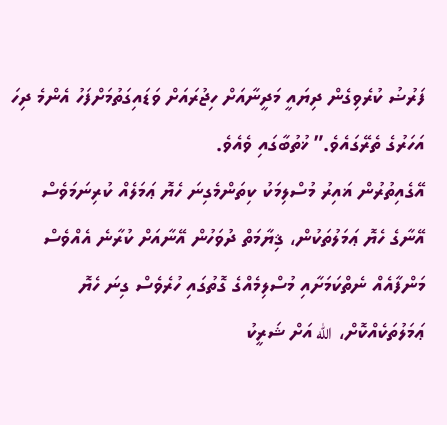ފަރުޟު ކުރެވިގެން ދިޔައީ މަދީނާއަށް ހިޖުރައަށް ވަޑައިގަތުމަށްފަހު އެންމެ ދިހަ އަހަރުގެ ތެރޭގައެވެ.” ޚުތުބާގައި ވެއެވެ.
އޭގެއިތުރުން ޣައިރު މުސްލިމަކު ކިތަންމެގިނަ ހެޔޮ ޢަމަލެއް ކުރިނަމަވެސް އޭނާގެ ހެޔޮ ޢަމަލުތަކުން، ޤިޔާމަތް ދުވަހުން އޭނާއަށް ކުރާނެ އެއްވެސް މަންފާއެއް ނެތްކަމަށާއި މުސްލިމެއްގެ ގޮތުގައި ހުރެވެސް ގިނަ ހެޔޮ ޢަމަލުތަކެއްކޮށް، الله އަށް ޝަރީކު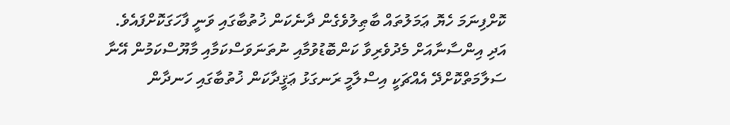ކޮށްފިނަމަ ހެޔޮ ޢަމަލުތައް ބާޠިލުވެގެން ދާނެކަން ޚުތުބާގައި ވަނީ ފާހަގަކޮށްފައެވެ.
އަދި އިންސާނާއަށް މެދުވެރިވާ ކަންބޮޑުވުމާއި ނުތަނަވަސްކަމާއި މާޔޫސްކަމުން އޭނާ ސަލާމަތްކޮށްދޭ އެއްޗަކީ އިސްލާމީ ރަނގަޅު ޢަޤީދާކަން ޚުތުބާގައި ހަނދާން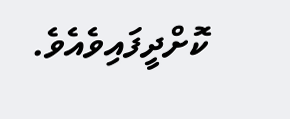ކޮށްދީފައިވެއެވެ.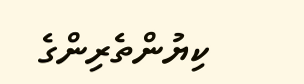ކިޔުންތެރިންގެ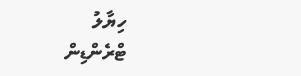ހިޔާލު
ޓްރެންޑިން